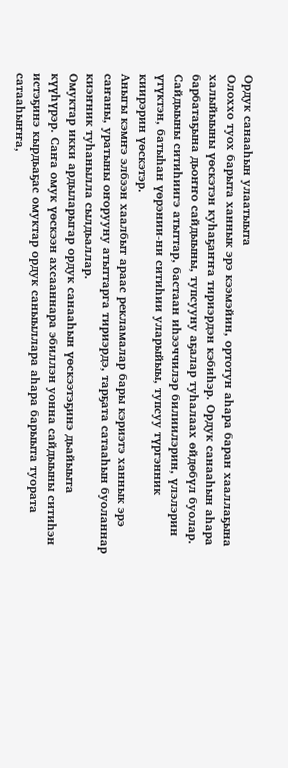Ордук санааһын улаатыыта
Олоххо туох барыта ханнык эрэ кээмэйин, ортотун аһара баран хааллаҕына халыйыыны үөскэтэн куһаҕаҥҥа тириэрдэн кэбиһэр. Ордук санааһын аһара барбатаҕына дьоҥҥо сайдыыны, тупсууну аҕалар туһалаах өйдөбүл буолар. Сайдыыны ситиһиигэ атыттар, бастаан иһээччилэр билиилэрин, үлэлэрин үтүктэн, батыһан үөрэнии-ни ситиһии уларыйыы, тупсуу түргэнник киирэрин үөскэтэр.
Аныгы кэмҥэ элбээн хаалбыт араас рекламалар бары кэриэтэ ханнык эрэ саҥаны, уратыны оҥорууну атыттарга тириэрдэ, тарҕата сатааһын буоланнар киэҥник туһанылла сылдьаллар.
Омуктар икки ардыларыгар ордук санааһын үөскээтэҕинэ дьайыыта күүһүрэр. Саҥа омук үөскээн ахсааннара эбиллэн уонна сайдыыны ситиһэн истэҕинэ кырдьаҕас омуктар ордук саныыллара аһара барыыта туората сатааһыҥҥа,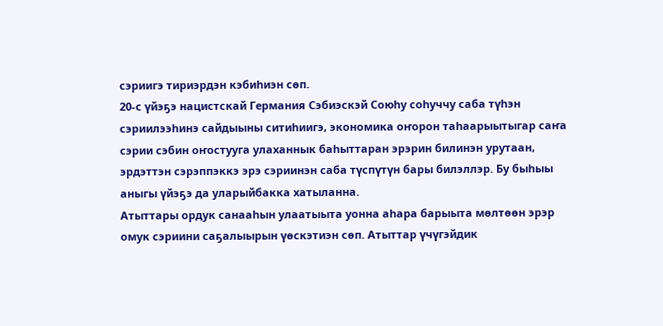сэриигэ тириэрдэн кэбиһиэн сөп.
20-с үйэҕэ нацистскай Германия Сэбиэскэй Союһу соһуччу саба түһэн сэриилээһинэ сайдыыны ситиһиигэ, экономика оҥорон таһаарыытыгар саҥа сэрии сэбин оҥостууга улаханнык баһыттаран эрэрин билинэн урутаан, эрдэттэн сэрэппэккэ эрэ сэриинэн саба түспүтүн бары билэллэр. Бу быһыы аныгы үйэҕэ да уларыйбакка хатыланна.
Атыттары ордук санааһын улаатыыта уонна аһара барыыта мөлтөөн эрэр омук сэриини саҕалыырын үөскэтиэн сөп. Атыттар үчүгэйдик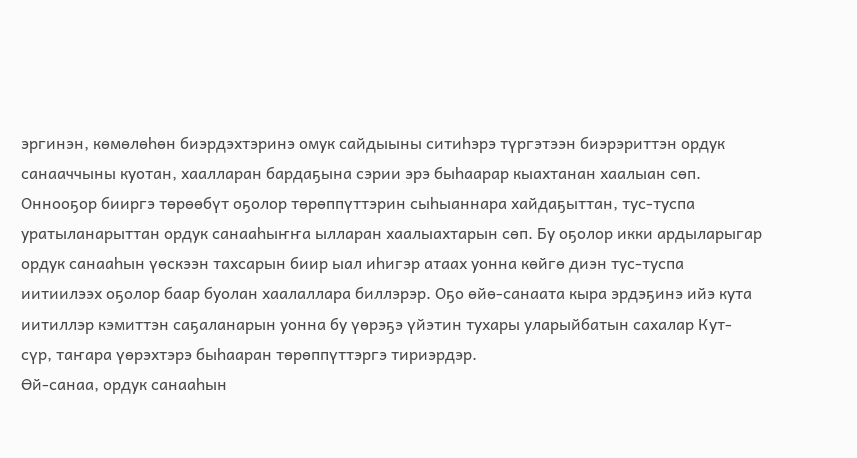эргинэн, көмөлөһөн биэрдэхтэринэ омук сайдыыны ситиһэрэ түргэтээн биэрэриттэн ордук санааччыны куотан, хаалларан бардаҕына сэрии эрэ быһаарар кыахтанан хаалыан сөп.
Оннооҕор бииргэ төрөөбүт оҕолор төрөппүттэрин сыһыаннара хайдаҕыттан, тус-туспа уратыланарыттан ордук санааһыҥҥа ылларан хаалыахтарын сөп. Бу оҕолор икки ардыларыгар ордук санааһын үөскээн тахсарын биир ыал иһигэр атаах уонна көйгө диэн тус-туспа иитиилээх оҕолор баар буолан хаалаллара биллэрэр. Оҕо өйө-санаата кыра эрдэҕинэ ийэ кута иитиллэр кэмиттэн саҕаланарын уонна бу үөрэҕэ үйэтин тухары уларыйбатын сахалар Кут-сүр, таҥара үөрэхтэрэ быһааран төрөппүттэргэ тириэрдэр.
Өй-санаа, ордук санааһын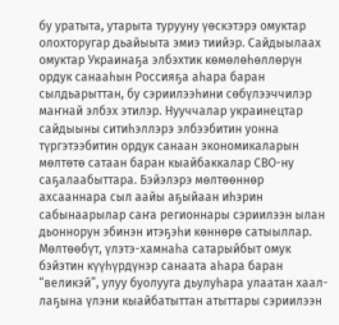бу уратыта, утарыта турууну үөскэтэрэ омуктар олохторугар дьайыыта эмиэ тиийэр. Сайдыылаах омуктар Украинаҕа элбэхтик көмөлөһөллөрүн ордук санааһын Россияҕа аһара баран сылдьарыттан, бу сэриилээһини сөбүлээччилэр маҥнай элбэх этилэр. Нууччалар украинецтар сайдыыны ситиһэллэрэ элбээбитин уонна түргэтээбитин ордук санаан экономикаларын мөлтөтө сатаан баран кыайбаккалар СВО-ну саҕалаабыттара. Бэйэлэрэ мөлтөөннөр ахсааннара сыл аайы аҕыйаан иһэрин сабынаарылар саҥа регионнары сэриилээн ылан дьоннорун эбинэн итэҕэһи көннөрө сатыыллар.
Мөлтөөбүт, үлэтэ-хамнаһа сатарыйбыт омук бэйэтин күүһүрдүнэр санаата аһара баран “великэй”, улуу буолууга дьулуһара улаатан хаал-лаҕына үлэни кыайбатыттан атыттары сэриилээн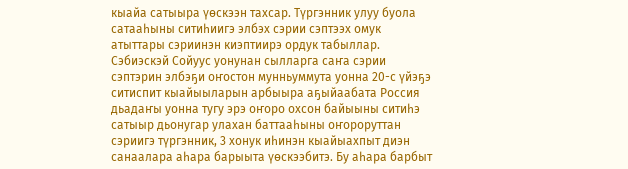кыайа сатыыра үөскээн тахсар. Түргэнник улуу буола сатааһыны ситиһиигэ элбэх сэрии сэптээх омук атыттары сэриинэн киэптиирэ ордук табыллар.
Сэбиэскэй Сойуус уонунан сылларга саҥа сэрии сэптэрин элбэҕи оҥостон мунньуммута уонна 20-с үйэҕэ ситиспит кыайыыларын арбыыра аҕыйаабата Россия дьадаҥы уонна тугу эрэ оҥоро охсон байыыны ситиһэ сатыыр дьонугар улахан баттааһыны оҥороруттан сэриигэ түргэнник, 3 хонук иһинэн кыайыахпыт диэн санаалара аһара барыыта үөскээбитэ. Бу аһара барбыт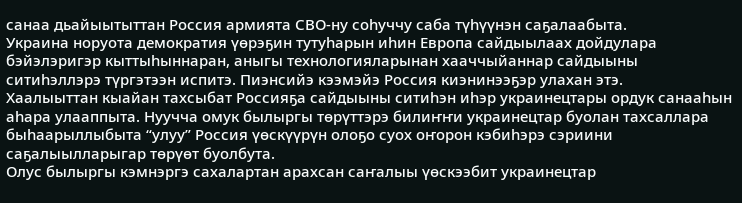санаа дьайыытыттан Россия армията СВО-ну соһуччу саба түһүүнэн саҕалаабыта.
Украина норуота демократия үөрэҕин тутуһарын иһин Европа сайдыылаах дойдулара бэйэлэригэр кыттыһыннаран, аныгы технологияларынан хааччыйаннар сайдыыны ситиһэллэрэ түргэтээн испитэ. Пиэнсийэ кээмэйэ Россия киэнинээҕэр улахан этэ.
Хаалыыттан кыайан тахсыбат Россияҕа сайдыыны ситиһэн иһэр украинецтары ордук санааһын аһара улааппыта. Нуучча омук былыргы төрүттэрэ билиҥҥи украинецтар буолан тахсаллара быһаарыллыбыта “улуу” Россия үөскүүрүн олоҕо суох оҥорон кэбиһэрэ сэриини саҕалыылларыгар төрүөт буолбута.
Олус былыргы кэмнэргэ сахалартан арахсан саҥалыы үөскээбит украинецтар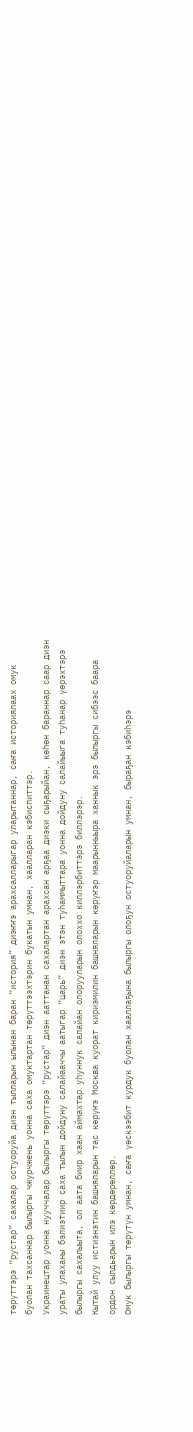төрүттэрэ “рустар” сахалар остуоруйа диэн тылларын ылынан баран “история” диэҥҥэ арахсалларыгар уларытаннар, саҥа историялаах омук буолан тахсаннар былыргы чжурчжень уонна саха омуктартан төрүттээхтэрин букатын умнан, хаалларан кэбиспиттэр.
Украинецтар уонна нууччалар былыргы төрүттэрэ “рустар” диэн ааттанан сахалартан арахсан арҕаа диэки сыҕарыйан, көһөн бараннар саар диэн ураты улаханы бэлиэтиир саха тылын дойдуну салайааччы аатыгар “царь” диэн этэн туһаммыттара уонна дойдуну салайыыга туһанар үөрэхтэрэ былыргы сахалыыта, ол аата биир хаан аймахтар уһуннук салайан олорууларын олоххо киллэрбиттэрэ биллэрэр.
Кытай улуу истиэнэтин башняларын тас көрүҥэ Москва куорат кириэмилин башняларын көрүҥэр маарынныыра ханнык эрэ былыргы сибээс баара ордон сылдьарын илэ көрдөрөллөр.
Омук былыргы төрүтүн умнан, саҥа үөскээбит курдук буолан хааллаҕына былыргы олоҕун остуоруйаларын умнан, быраҕан кэбиһэрэ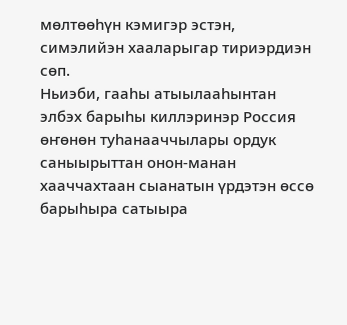мөлтөөһүн кэмигэр эстэн, симэлийэн хааларыгар тириэрдиэн сөп.
Ньиэби, гааһы атыылааһынтан элбэх барыһы киллэринэр Россия өҥөнөн туһанааччылары ордук саныырыттан онон-манан хааччахтаан сыанатын үрдэтэн өссө барыһыра сатыыра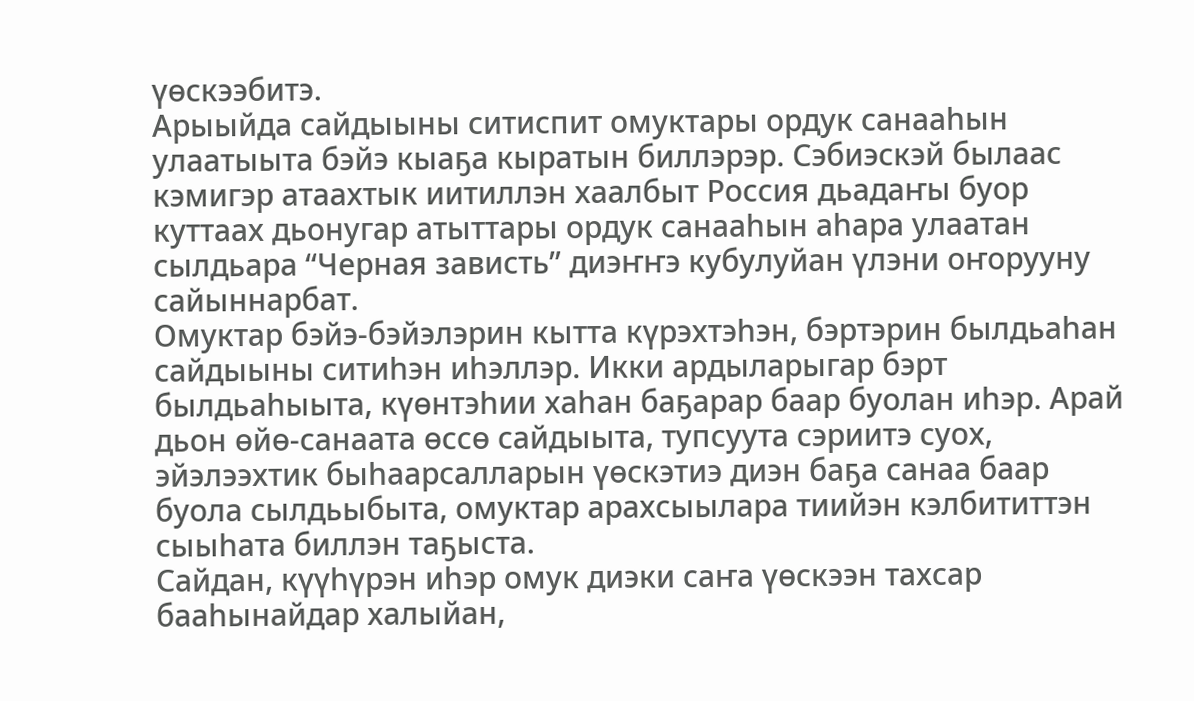үөскээбитэ.
Арыыйда сайдыыны ситиспит омуктары ордук санааһын улаатыыта бэйэ кыаҕа кыратын биллэрэр. Сэбиэскэй былаас кэмигэр атаахтык иитиллэн хаалбыт Россия дьадаҥы буор куттаах дьонугар атыттары ордук санааһын аһара улаатан сылдьара “Черная зависть” диэҥҥэ кубулуйан үлэни оҥорууну сайыннарбат.
Омуктар бэйэ-бэйэлэрин кытта күрэхтэһэн, бэртэрин былдьаһан сайдыыны ситиһэн иһэллэр. Икки ардыларыгар бэрт былдьаһыыта, күөнтэһии хаһан баҕарар баар буолан иһэр. Арай дьон өйө-санаата өссө сайдыыта, тупсуута сэриитэ суох, эйэлээхтик быһаарсалларын үөскэтиэ диэн баҕа санаа баар буола сылдьыбыта, омуктар арахсыылара тиийэн кэлбититтэн сыыһата биллэн таҕыста.
Сайдан, күүһүрэн иһэр омук диэки саҥа үөскээн тахсар бааһынайдар халыйан,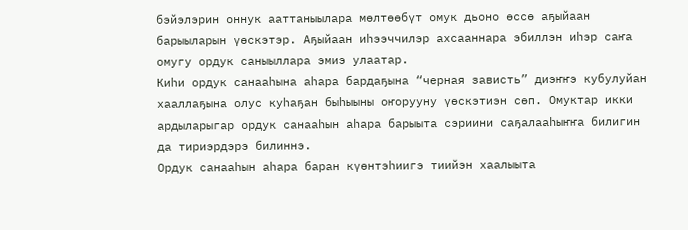бэйэлэрин оннук ааттаныылара мөлтөөбүт омук дьоно өссө аҕыйаан барыыларын үөскэтэр. Аҕыйаан иһээччилэр ахсааннара эбиллэн иһэр саҥа омугу ордук саныыллара эмиэ улаатар.
Киһи ордук санааһына аһара бардаҕына “черная зависть” диэҥҥэ кубулуйан хааллаҕына олус куһаҕан быһыыны оҥорууну үөскэтиэн сөп. Омуктар икки ардыларыгар ордук санааһын аһара барыыта сэриини саҕалааһыҥҥа билигин да тириэрдэрэ билиннэ.
Ордук санааһын аһара баран күөнтэһиигэ тиийэн хаалыыта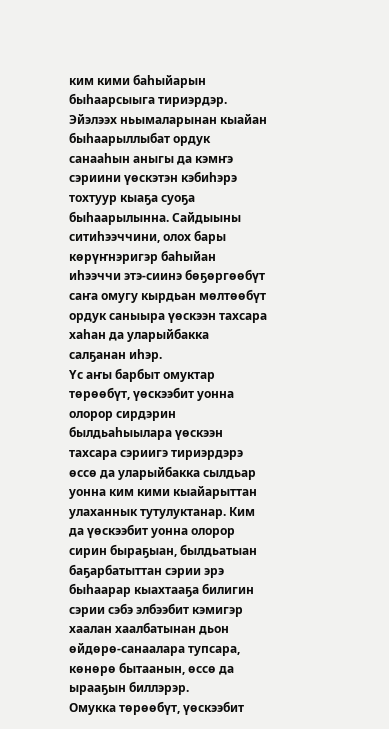ким кими баһыйарын быһаарсыыга тириэрдэр. Эйэлээх ньымаларынан кыайан быһаарыллыбат ордук санааһын аныгы да кэмҥэ сэриини үөскэтэн кэбиһэрэ тохтуур кыаҕа суоҕа быһаарылынна. Сайдыыны ситиһээччини, олох бары көрүҥнэригэр баһыйан иһээччи этэ-сиинэ бөҕөргөөбүт саҥа омугу кырдьан мөлтөөбүт ордук саныыра үөскээн тахсара хаһан да уларыйбакка салҕанан иһэр.
Үс аҥы барбыт омуктар төрөөбүт, үөскээбит уонна олорор сирдэрин былдьаһыылара үөскээн тахсара сэриигэ тириэрдэрэ өссө да уларыйбакка сылдьар уонна ким кими кыайарыттан улаханнык тутулуктанар. Ким да үөскээбит уонна олорор сирин быраҕыан, былдьатыан баҕарбатыттан сэрии эрэ быһаарар кыахтааҕа билигин сэрии сэбэ элбээбит кэмигэр хаалан хаалбатынан дьон өйдөрө-санаалара тупсара, көнөрө бытаанын, өссө да ырааҕын биллэрэр.
Омукка төрөөбүт, үөскээбит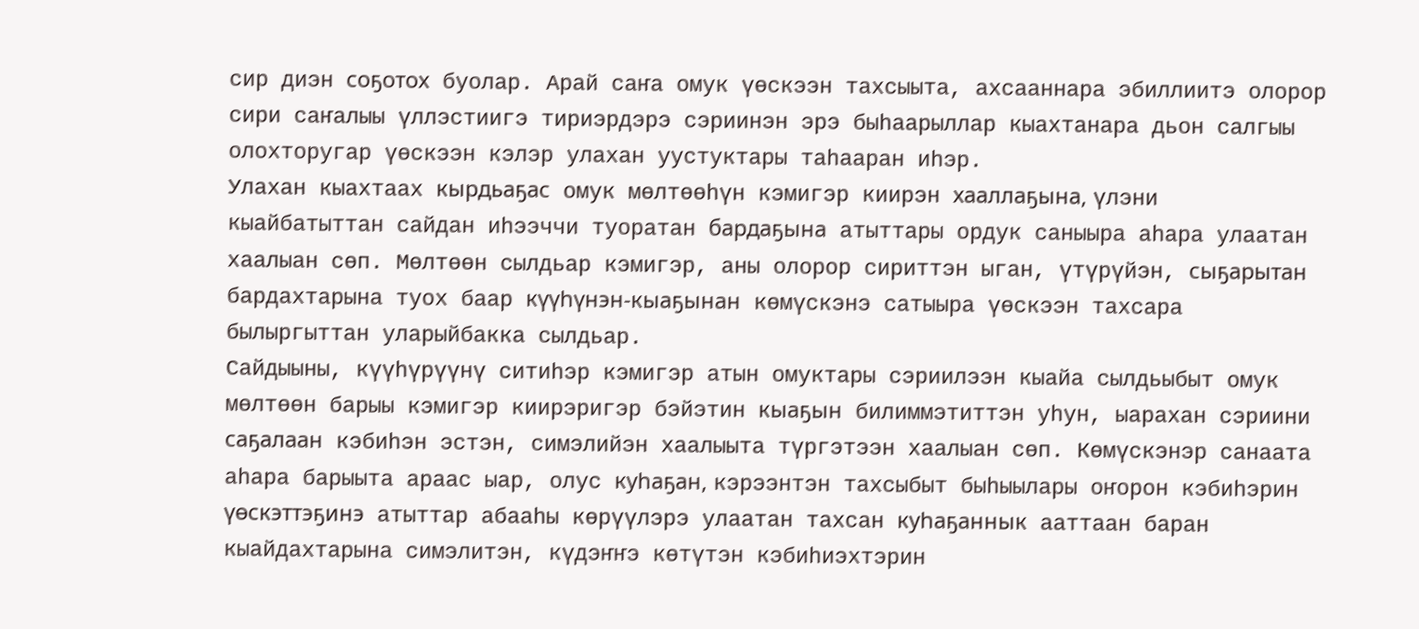сир диэн соҕотох буолар. Арай саҥа омук үөскээн тахсыыта, ахсааннара эбиллиитэ олорор сири саҥалыы үллэстиигэ тириэрдэрэ сэриинэн эрэ быһаарыллар кыахтанара дьон салгыы олохторугар үөскээн кэлэр улахан уустуктары таһааран иһэр.
Улахан кыахтаах кырдьаҕас омук мөлтөөһүн кэмигэр киирэн хааллаҕына, үлэни кыайбатыттан сайдан иһээччи туоратан бардаҕына атыттары ордук саныыра аһара улаатан хаалыан сөп. Мөлтөөн сылдьар кэмигэр, аны олорор сириттэн ыган, үтүрүйэн, сыҕарытан бардахтарына туох баар күүһүнэн-кыаҕынан көмүскэнэ сатыыра үөскээн тахсара былыргыттан уларыйбакка сылдьар.
Сайдыыны, күүһүрүүнү ситиһэр кэмигэр атын омуктары сэриилээн кыайа сылдьыбыт омук мөлтөөн барыы кэмигэр киирэригэр бэйэтин кыаҕын билиммэтиттэн уһун, ыарахан сэриини саҕалаан кэбиһэн эстэн, симэлийэн хаалыыта түргэтээн хаалыан сөп. Көмүскэнэр санаата аһара барыыта араас ыар, олус куһаҕан, кэрээнтэн тахсыбыт быһыылары оҥорон кэбиһэрин үөскэттэҕинэ атыттар абааһы көрүүлэрэ улаатан тахсан куһаҕаннык ааттаан баран кыайдахтарына симэлитэн, күдэҥҥэ көтүтэн кэбиһиэхтэрин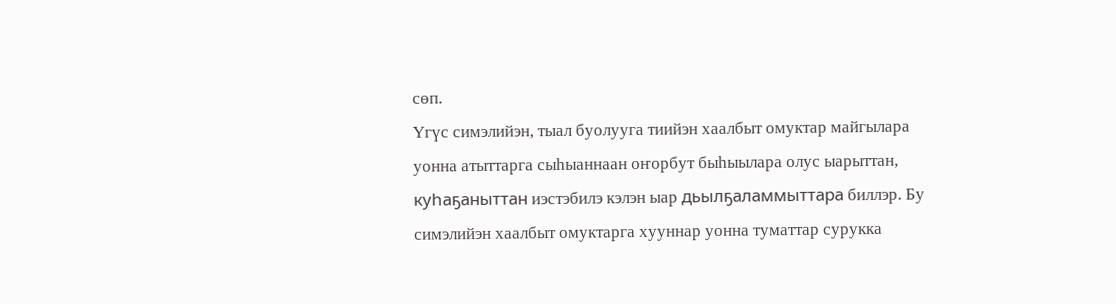сөп.
Үгүс симэлийэн, тыал буолууга тиийэн хаалбыт омуктар майгылара уонна атыттарга сыһыаннаан оҥорбут быһыылара олус ыарыттан, куһаҕаныттан иэстэбилэ кэлэн ыар дьылҕаламмыттара биллэр. Бу симэлийэн хаалбыт омуктарга хууннар уонна туматтар сурукка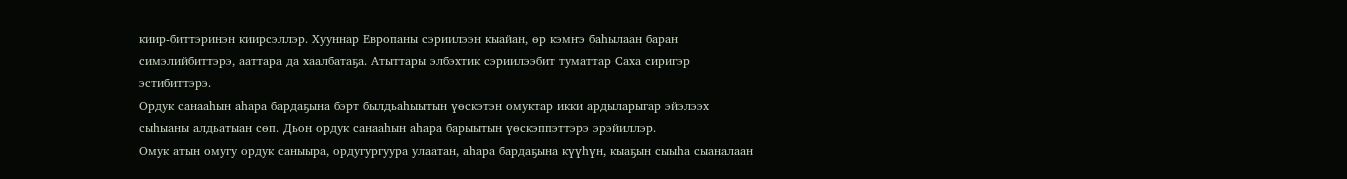киир-биттэринэн киирсэллэр. Хууннар Европаны сэриилээн кыайан, өр кэмҥэ баһылаан баран симэлийбиттэрэ, ааттара да хаалбатаҕа. Атыттары элбэхтик сэриилээбит туматтар Саха сиригэр эстибиттэрэ.
Ордук санааһын аһара бардаҕына бэрт былдьаһыытын үөскэтэн омуктар икки ардыларыгар эйэлээх сыһыаны алдьатыан сөп. Дьон ордук санааһын аһара барыытын үөскэппэттэрэ эрэйиллэр.
Омук атын омугу ордук саныыра, ордугургуура улаатан, аһара бардаҕына күүһүн, кыаҕын сыыһа сыаналаан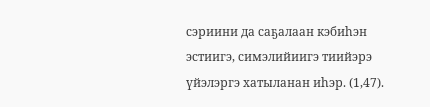сэриини да саҕалаан кэбиһэн эстиигэ, симэлийиигэ тиийэрэ үйэлэргэ хатыланан иһэр. (1,47).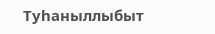Туһаныллыбыт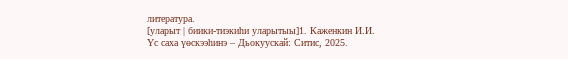литература.
[уларыт | биики-тиэкиһи уларытыы]1. Каженкин И.И. Үс саха үөскээһинэ – Дьокуускай: Ситис, 2025.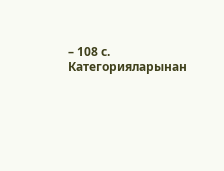– 108 с.
Категорияларынан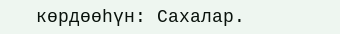көрдөөһүн: Сахалар.